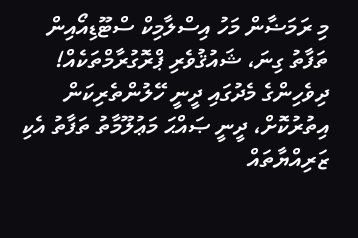މި ރަމަޟާން މަހު އިސްލާމިކް ސްޓޫޑިއޯއިން ތަފާތު ގިނަ، ޝައުޤުވެރި ޕްރޮގުރާމްތަކެއް!
ދިވެހިންގެ މެދުގައި ދީނީ ހޭލުންތެރިކަން އިތުރުކޮށް، ދީނީ ޞައްޙަ މަޢުލޫމާތު ތަފާތު އެކި ޒަރިއްޔާތައް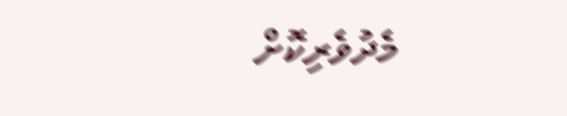މެދުވެރިކޮށް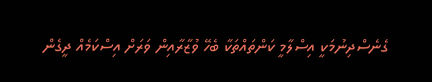ގެނެސްދިނުމަކީ އިސްލާމީ ކަންތައްތަކާ ބެހޭ ވުޒާރާއިން ވަރަށް އިސްކަމެއް ދީގެން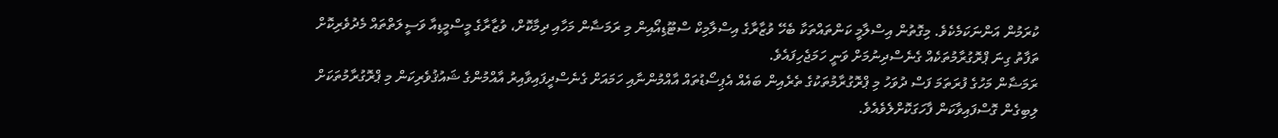ކުރަމުން އަންނަކަމެކެވެ. މިގޮތުން އިސްލާމީ ކަންތައްތަކާ ބެހޭ ވުޒާރާގެ އިސްލާމިކް ސްޓޫޑިއޯއިން މި ރަމަޟާން މަހާއި ދިމާކޮށް، ވުޒާރާގެ މީސްމީޑިއާ ވަސީލަތްތައް މެދުވެރިކޮށް ތަފާތު ގިނަ ޕްރޮގުރާމުތަކެއް ގެނެސްދިނުމަށް ވަނީ ހަމަޖެހިފައެވެ.
ރަމަޟާން މަހުގެ ފުރަތަމަ ފަސް ދުވަހު މި ޕްރޮގުރާމުތަކުގެ ތެރެއިން ބައެއް އެޕިސޯޑުތައް އާއްމުންނާއި ހަމައަށް ގެނެސްދީފައިވާއިރު އާއްމުންގެ ޝައުޤުވެރިކަން މި ޕްރޮގުރާމުތަކަށް ލިބިގެން ގޮސްފައިވާކަން ފާހަގަކޮށްލެވެއެވެ.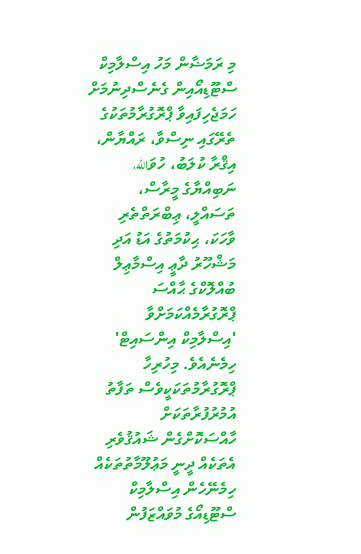މި ރަމަޟާން މަހު އިސްލާމިކް ސްޓޫޑިއޯއިން ގެނެސްދިނުމަށް ހަމަޖެހިފައިވާ ޕްރޮގުރާމުތަކުގެ ތެރޭގައި ނިސްވާ، ރައްޔާން، އިޤްރާ ކުލަބު، ހުވަالله، ނަބިއްޔާގެ މީރާސް، ތަސައްލީ، ޢިބްރަތްތެރި ވާހަކަ، ޙިކުމަތުގެ އަޑު އަދި މަޝްހޫރު ދާޢީ އިސްމާޢިލް ބުއްލޮކްގެ ޙާއްސަ ޕްރޮގުރާމެއްކަމަށްވާ 'އިސްލާމިކް އިންސައިޓް' ހިމެނެއެވެ. މިހުރިހާ ޕްރޮގުރާމުތަކަކީވެސް ތަފާތު އުމުރުފުރާތަކަށް ހާއްސަކޮށްގެން ޝައުޤުވެރި އެތަކެއް ދީނީ މަޢުލޫމާތުތަކެއް ހިމެނޭހެން އިސްލާމިކް ސްޓޫޑިއޯގެ މުވައްޒަފުން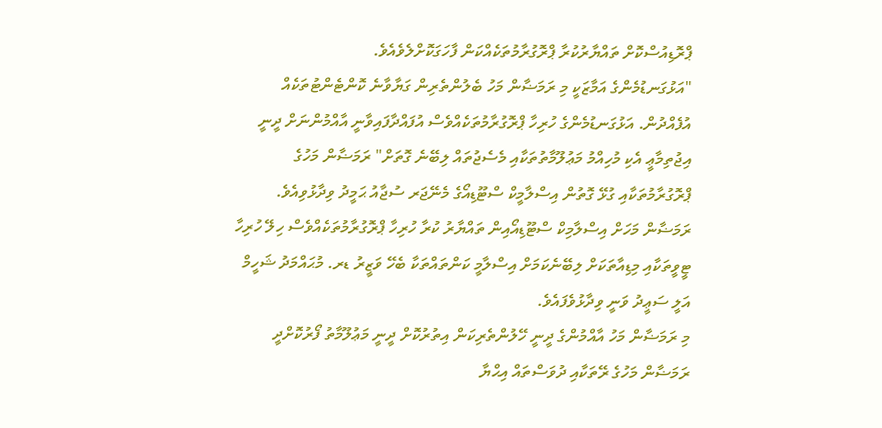ޕްރޮޑިއުސްކޮށް ތައްޔާރުކުރާ ޕްރޮގުރާމުތަކެއްކަން ފާހަގަކޮށްލެވެއެވެ.
"އަޅުގަނޑުމެންގެ އަމާޒަކީ މި ރަމަޟާން މަހު ބެލުންތެރިން ގަޔާވާނެ ކޮންޓެންޓުތަކެއް އުފެއްދުން. އަޅުގަނޑުމެންގެ ހުރިހާ ޕްރޮގުރާމުތަކެއްވެސް އުފައްދާފައިވާނީ އާއްމުންނަށް ދީނީ އިޖުތިމާޢީ އެކި މުހިއްމު މަޢުލޫމާތުތަކާއި މެސެޖުތައް ލިބޭނެ ގޮތަށް" ރަމަޟާން މަހުގެ ޕްރޮގުރާމުތަކާއި ގުޅޭ ގޮތުން އިސްލާމީކް ސްޓޫޑިއޯގެ މެނޭޖަރ ސުޖާއު ޙަމީދު ވިދާޅުވިއެވެ.
ރަމަޟާން މަހަށް އިސްލާމިކް ސްޓޫޑިއޯއިން ތައްޔާރު ކުރާ ހުރިހާ ޕްރޮގުރާމުތަކެއްވެސް ހިލޭ ހުރިހާ ޓީވީތަކާއި މިޑިއާތަކަށް ލިބޭނެކަމަށް އިސްލާމީ ކަންތައްތަކާ ބެހޭ ވަޒީރު ޑރ. މުޙައްމަދު ޝަހީމް އަލީ ސަޢީދު ވަނީ ވިދާޅުވެފައެވެ.
މި ރަމަޟާން މަހު އާއްމުންގެ ދީނީ ހޭލުންތެރިކަން އިތުރުކޮށް ދީނީ މަޢުލޫމާތު ފޯރުކޮށްދީ ރަމަޟާން މަހުގެ ރޭތަކާއި ދުވަސްތައް އިޙްޔާ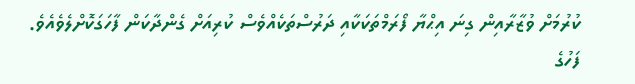ކުރުމަށް ވުޒާރާއިން ގިނަ އިޙްޔާ ފޯރަމްތަކަކާއި ދަރުސްތަކެއްވެސް ކުރިއަށް ގެންދާކަން ފާހަގަކޮށްލެވެއެވެ.
ފަހުގެ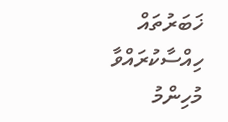ޚަބަރުތައް
ހިއްސާކުރައްވާ
މުހިންމު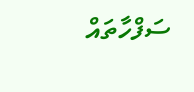ސަފްހާތައް